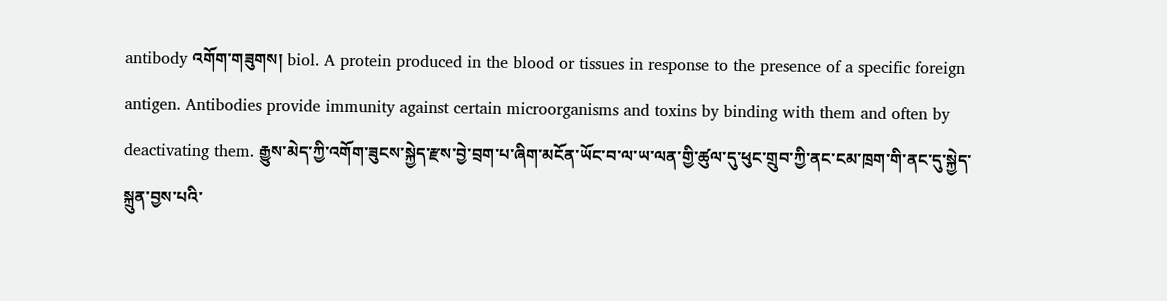antibody འགོག་གཟུགས། biol. A protein produced in the blood or tissues in response to the presence of a specific foreign antigen. Antibodies provide immunity against certain microorganisms and toxins by binding with them and often by deactivating them. རྒྱུས་མེད་ཀྱི་འགོག་ཟུངས་སྐྱེད་རྫས་བྱེ་བྲག་པ་ཞིག་མངོན་ཡོང་བ་ལ་ཡ་ལན་གྱི་ཚུལ་དུ་ཕུང་གྲུབ་ཀྱི་ནང་ངམ་ཁྲག་གི་ནང་དུ་སྐྱེད་སྐྲུན་བྱས་པའི་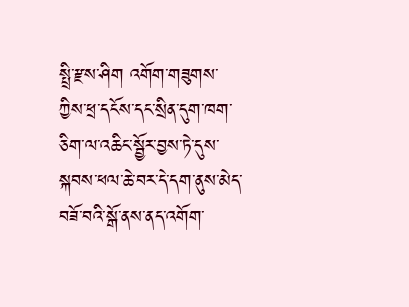སྤྲི་རྫས་ཤིག འགོག་གཟུགས་ཀྱིས་ཕྲ་དངོས་དང་སྲིན་དུག་ཁག་ཅིག་ལ་འཆིང་སྦྱོར་བྱས་ཏེ་དུས་སྐབས་ཕལ་ཆེ་བར་དེ་དག་ནུས་མེད་བཟོ་བའི་སྒོ་ནས་ནད་འགོག་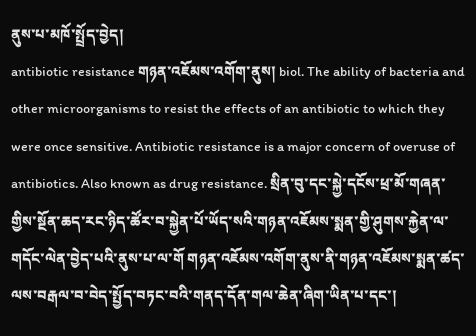ནུས་པ་མཁོ་སྤྲོད་བྱེད།
antibiotic resistance གཉན་འཇོམས་འགོག་ནུས། biol. The ability of bacteria and other microorganisms to resist the effects of an antibiotic to which they were once sensitive. Antibiotic resistance is a major concern of overuse of antibiotics. Also known as drug resistance. སྲིན་བུ་དང་སྐྱེ་དངོས་ཕྲ་མོ་གཞན་གྱིས་སྔོན་ཆད་རང་ཉིད་ཚོར་བ་སྐྱེན་པོ་ཡོད་སའི་གཉན་འཇོམས་སྨན་གྱི་ཤུགས་རྐྱེན་ལ་གདོང་ལེན་བྱེད་པའི་ནུས་པ་ལ་གོ གཉན་འཇོམས་འགོག་ནུས་ནི་གཉན་འཇོམས་སྨན་ཚད་ལས་བརྒལ་བ་བེད་སྤྱོད་བཏང་བའི་གནད་དོན་གལ་ཆེན་ཞིག་ཡིན་པ་དང་།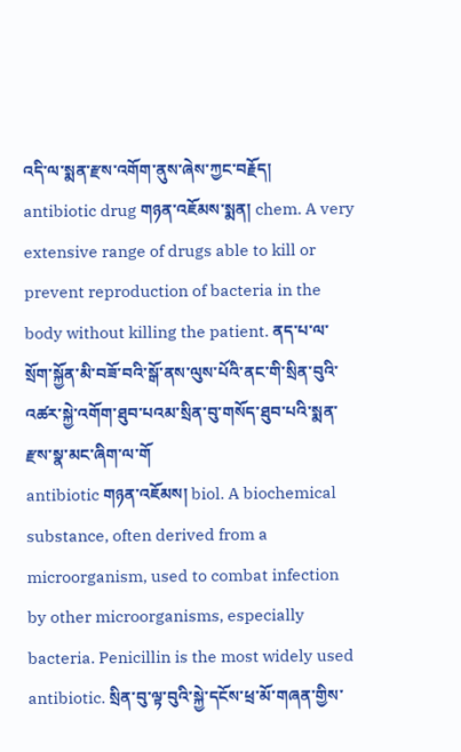འདི་ལ་སྨན་རྫས་འགོག་ནུས་ཞེས་ཀྱང་བརྗོད།
antibiotic drug གཉན་འཇོམས་སྨན། chem. A very extensive range of drugs able to kill or prevent reproduction of bacteria in the body without killing the patient. ནད་པ་ལ་སྲོག་སྐྱོན་མི་བཟོ་བའི་སྒོ་ནས་ལུས་པོའི་ནང་གི་སྲིན་བུའི་འཚར་སྐྱེ་འགོག་ཐུབ་པའམ་སྲིན་བུ་གསོད་ཐུབ་པའི་སྨན་རྫས་སྣ་མང་ཞིག་ལ་གོ
antibiotic གཉན་འཇོམས། biol. A biochemical substance, often derived from a microorganism, used to combat infection by other microorganisms, especially bacteria. Penicillin is the most widely used antibiotic. སྲིན་བུ་ལྟ་བུའི་སྐྱེ་དངོས་ཕྲ་མོ་གཞན་གྱིས་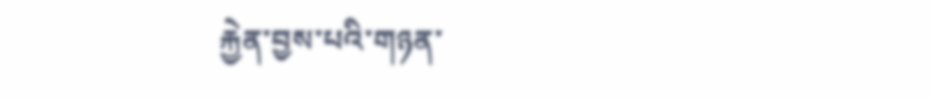རྐྱེན་བྱས་པའི་གཉན་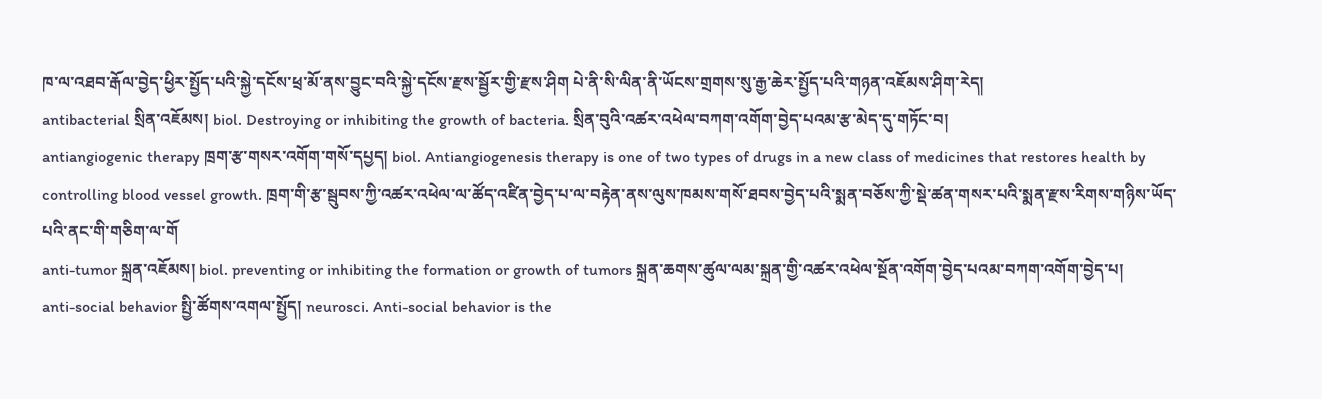ཁ་ལ་འཐབ་རྒོལ་བྱེད་ཕྱིར་སྤྱོད་པའི་སྐྱེ་དངོས་ཕྲ་མོ་ནས་བྱུང་བའི་སྐྱེ་དངོས་རྫས་སྦྱོར་གྱི་རྫས་ཤིག པེ་ནི་སི་ལིན་ནི་ཡོངས་གྲགས་སུ་རྒྱ་ཆེར་སྤྱོད་པའི་གཉན་འཇོམས་ཤིག་རེད།
antibacterial སྲིན་འཇོམས། biol. Destroying or inhibiting the growth of bacteria. སྲིན་བུའི་འཚར་འཕེལ་བཀག་འགོག་བྱེད་པའམ་རྩ་མེད་དུ་གཏོང་བ།
antiangiogenic therapy ཁྲག་རྩ་གསར་འགོག་གསོ་དཔྱད། biol. Antiangiogenesis therapy is one of two types of drugs in a new class of medicines that restores health by controlling blood vessel growth. ཁྲག་གི་རྩ་སྦུབས་ཀྱི་འཚར་འཕེལ་ལ་ཚོད་འཛིན་བྱེད་པ་ལ་བརྟེན་ནས་ལུས་ཁམས་གསོ་ཐབས་བྱེད་པའི་སྨན་བཅོས་ཀྱི་སྡེ་ཚན་གསར་པའི་སྨན་རྫས་རིགས་གཉིས་ཡོད་པའི་ནང་གི་གཅིག་ལ་གོ
anti-tumor སྐྲན་འཇོམས། biol. preventing or inhibiting the formation or growth of tumors སྐྲན་ཆགས་ཚུལ་ལམ་སྐྲན་གྱི་འཚར་འཕེལ་སྔོན་འགོག་བྱེད་པའམ་བཀག་འགོག་བྱེད་པ།
anti-social behavior སྤྱི་ཚོགས་འགལ་སྤྱོད། neurosci. Anti-social behavior is the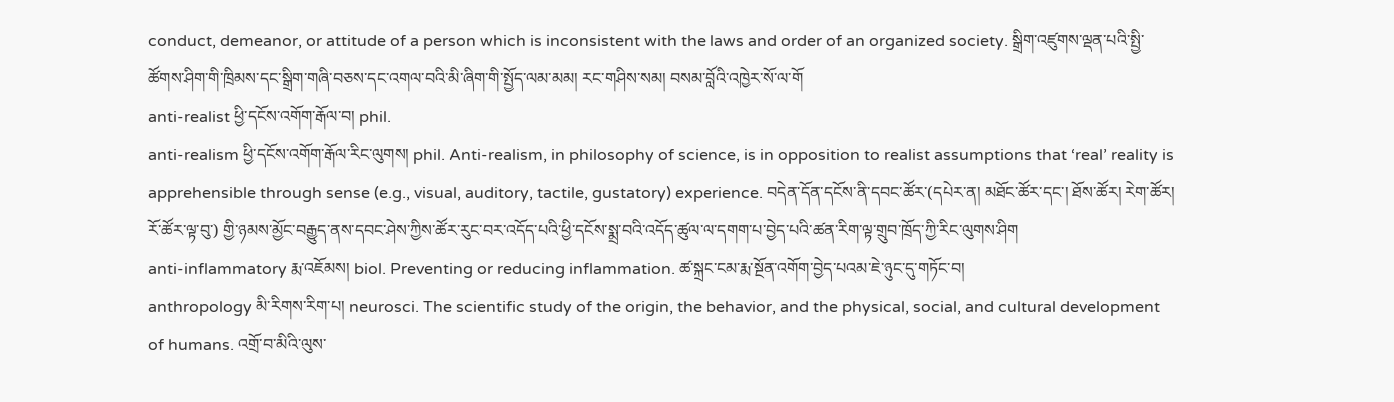conduct, demeanor, or attitude of a person which is inconsistent with the laws and order of an organized society. སྒྲིག་འཛུགས་ལྡན་པའི་སྤྱི་ཚོགས་ཤིག་གི་ཁྲིམས་དང་སྒྲིག་གཞི་བཅས་དང་འགལ་བའི་མི་ཞིག་གི་སྤྱོད་ལམ་མམ། རང་གཤིས་སམ། བསམ་བློའི་འཁྱེར་སོ་ལ་གོ
anti-realist ཕྱི་དངོས་འགོག་རྒོལ་བ། phil.
anti-realism ཕྱི་དངོས་འགོག་རྒོལ་རིང་ལུགས། phil. Anti-realism, in philosophy of science, is in opposition to realist assumptions that ‘real’ reality is apprehensible through sense (e.g., visual, auditory, tactile, gustatory) experience. བདེན་དོན་དངོས་ནི་དབང་ཚོར་(དཔེར་ན། མཐོང་ཚོར་དང་། ཐོས་ཚོར། རེག་ཚོར། རོ་ཚོར་ལྟ་བུ་) གྱི་ཉམས་མྱོང་བརྒྱུད་ནས་དབང་ཤེས་ཀྱིས་ཚོར་རུང་བར་འདོད་པའི་ཕྱི་དངོས་སྨྲ་བའི་འདོད་ཚུལ་ལ་དགག་པ་བྱེད་པའི་ཚན་རིག་ལྟ་གྲུབ་ཁྲོད་ཀྱི་རིང་ལུགས་ཤིག
anti-inflammatory རྨ་འཇོམས། biol. Preventing or reducing inflammation. ཚ་སྐྲང་ངམ་རྨ་སྔོན་འགོག་བྱེད་པའམ་ཇེ་ཉུང་དུ་གཏོང་བ།
anthropology མི་རིགས་རིག་པ། neurosci. The scientific study of the origin, the behavior, and the physical, social, and cultural development of humans. འགྲོ་བ་མིའི་ལུས་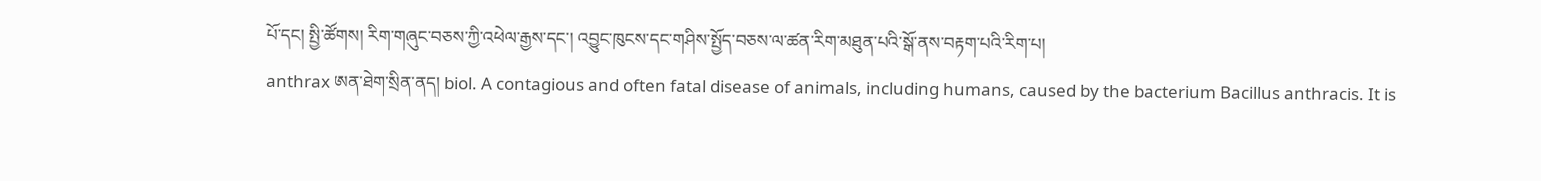པོ་དང། སྤྱི་ཚོགས། རིག་གཞུང་བཅས་ཀྱི་འཕེལ་རྒྱས་དང་། འབྱུང་ཁུངས་དང་གཤིས་སྤྱོད་བཅས་ལ་ཚན་རིག་མཐུན་པའི་སྒོ་ནས་བརྟག་པའི་རིག་པ།
anthrax ཨན་ཐེག་སྲིན་ནད། biol. A contagious and often fatal disease of animals, including humans, caused by the bacterium Bacillus anthracis. It is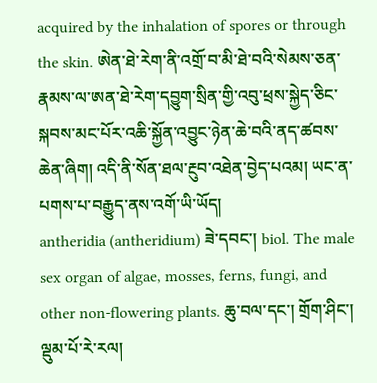acquired by the inhalation of spores or through the skin. ཨེན་ཐེ་རེག་ནི་འགྲོ་བ་མི་ཐེ་བའི་སེམས་ཅན་རྣམས་ལ་ཨན་ཐེ་རེག་དབྱུག་སྲིན་གྱི་འབུ་ཕྲས་སྐྱེད་ཅིང་ སྐབས་མང་པོར་འཆི་སྐྱོན་འབྱུང་ཉེན་ཆེ་བའི་ནད་ཚབས་ཆེན་ཞིག། འདི་ནི་སོན་ཐལ་རྔུབ་འཐེན་བྱེད་པའམ། ཡང་ན་པགས་པ་བརྒྱུད་ནས་འགོ་ཡི་ཡོད།
antheridia (antheridium) ཟེ་དབང་། biol. The male sex organ of algae, mosses, ferns, fungi, and other non-flowering plants. ཆུ་བལ་དང་། གྲོག་ཤིང་། ལྡུམ་པོ་རེ་རལ།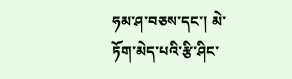ཧམ་ཤ་བཅས་དང་། མེ་ཏོག་མེད་པའི་རྩི་ཤིང་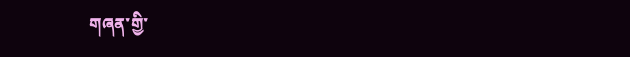གཞན་གྱི་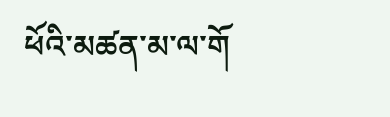ཕོའི་མཚན་མ་ལ་གོ